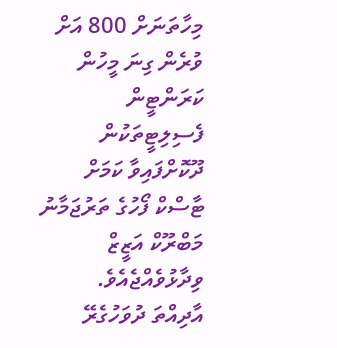މިހާތަނަށް 800 އަށް ވުރެން ގިނަ މީހުން ކަރަންޓީން ފެސިލިޓީތަކުން ދޫކޮށްފައިވާ ކަމަށް ޓާސްކް ފޯހުގެ ތަރުޖަމާނު މަބްރޫކް އަޒީޒް ވިދާޅުވެއްޖެއެވެ.
އާދިއްތަ ދުވަހުގެރޭ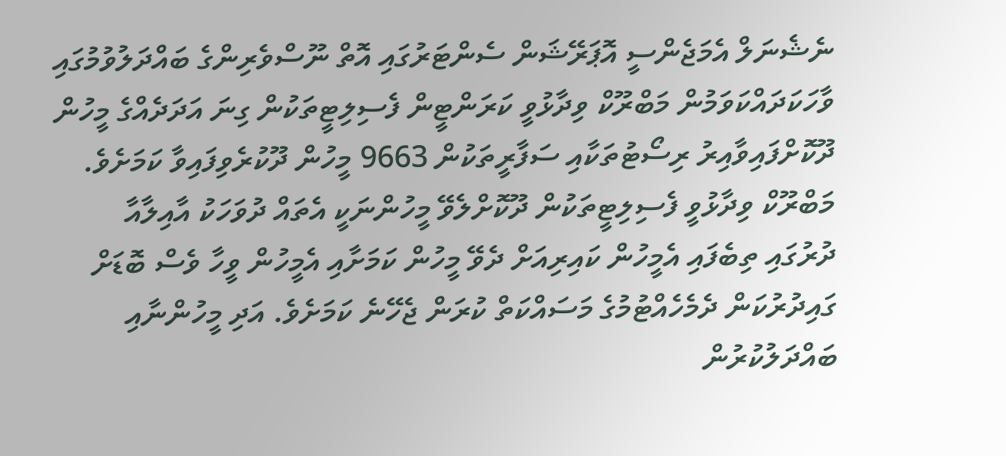ނެޝެނަލް އެމަޖެންސީ އޮޕަރޭޝަން ސެންޓަރުގައި އޮތް ނޫސްވެރިންގެ ބައްދަލުވުމުގައި ވާހަކަދައްކަވަމުން މަބްރޫކް ވިދާޅުވީ ކަރަންޓީން ފެސިލިޓީތަކުން ގިނަ އަދަދެއްގެ މީހުން ދޫކޮށްފައިވާއިރު ރިސޯޓުތަކާއި ސަފާރީތަކުން 9663 މީހުން ދޫކުރެވިފައިވާ ކަމަށެވެ.
މަބްރޫކް ވިދާޅުވީ ފެސިލިޓީތަކުން ދޫކޮށްލެވޭ މީހުންނަކީ އެތައް ދުވަހަކު އާއިލާއާ ދުރުގައި ތިބެފައި އެމީހުން ކައިރިއަށް ދެވޭ މީހުން ކަމަށާއި އެމީހުން ވީހާ ވެސް ބޮޑަށް ގައިދުރުކަން ދެމެހެއްޓުމުގެ މަސައްކަތް ކުރަން ޖެހޭނެ ކަމަށެވެ. އަދި މީހުންނާއި ބައްދަލުކުރުން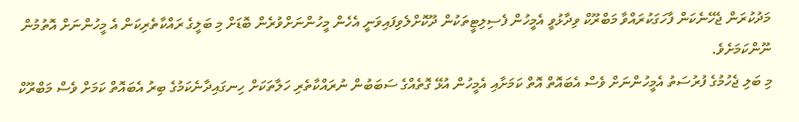މަދުކުރަން ޖެހޭނެކަން ފާހަގަކުރައްވާ މަބްރޫކް ވިދާޅުވީ އެމީހުން ފެސިލިޓީތަކުން ދޫކޮށްލެވިފައިވަނީ އެހެން މީހުންނަށްވުރެން ބޮޑަށް މި ބަލީގެ ރައްކާތެރިކަން އެ މީހުންނަށް އޮތުމުން ނޫންކަމަށެވެ.
މި ބަލި ޖެހުމުގެ ފުރުސަތު އެމީހުންނަށް ވެސް އެބައޮތް އޮތް ކަމަށާއި އެމީހުން އުޅޭ ގޮތެއްގެ ސަބަބުން ނުރައްކާތެރި ހަލާތަކަށް ހިނގައިދާނެކަމުގެ ބިރު އެބައޮތް ކަމަށް ވެސް މަބްރޫކް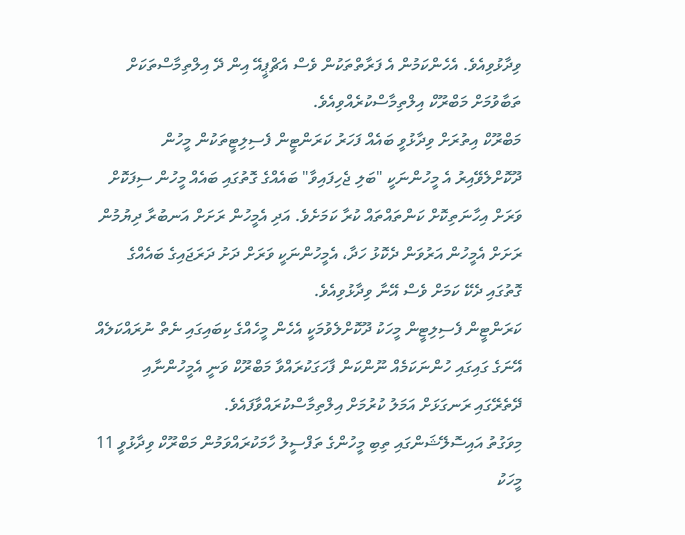ވިދާޅުވިއެވެ. އެހެންކަމުން އެ ފަރާތްތަކުން ވެސް އެޗްޕީއޭ އިން ދޭ އިލްތިމާސްތަކަށް ތަބާވުމަށް މަބްރޫކް އިލްތިމާސްކުރެއްވިއެވެ.
މަބްރޫކް އިތުރަށް ވިދާޅުވީ ބައެއް ފަހަރު ކަރަންޓީން ފެސިލިޓީތަކުން މީހުން ދޫކޮށްލެވޭއިރު އެ މީހުންނަކީ "ބަލި ޖެހިފައިވާ" ބައެއްގެ ގޮތުގައި ބައެއް މީހުން ސިފަކޮށް ވަރަށް އިހާނަތިކޮށް ކަންތައްތައް ކުރާ ކަމަށެވެ. އަދި އެމީހުން ރަށަށް އަނބުރާ ދިޔުމުން ރަށަށް އެމީހުން އަރުވަން ދެކޮޅު ހަދާ، އެމީހުންނަކީ ވަރަށް ދަށު ދަރަޖައިގެ ބައެއްގެ ގޮތުގައި ދެކޭ ކަމަށް ވެސް އޭނާ ވިދާޅުވިއެވެ.
ކަރަންޓީން ފެސިލިޓީން މީހަކު ދޫކޮށްލެވުމަކީ އެހެން މީހެއްގެ ކިބައިގައި ނެތް ނުރައްކަލެއް އޭނަގެ ގައިގައި ހުންނަކަމެއް ނޫންކަން ފާހަގަކުރައްވާ މަބްރޫކް ވަނީ އެމީހުންނާއި ދޭތެރޭގައި ރަނގަޅަށް އަމަލު ކުރުމަށް އިލްތިމާސްކުރައްވާފައެވެ.
މިވަގުތު އައިސޮލޭޝަންގައި ތިބި މީހުންގެ ތަފްސީލު ހާމަކުރައްވަމުން މަބްރޫކް ވިދާޅުވީ 11 މީހަކު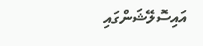އައިސޮލޭޝަންގައި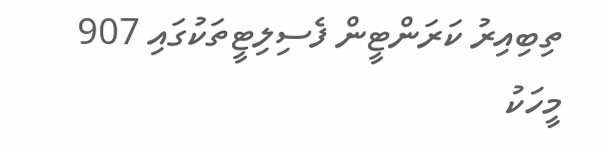ތިބިއިރު ކަރަންޓީން ފެސިލިޓީތަކުގައި 907 މީހަކު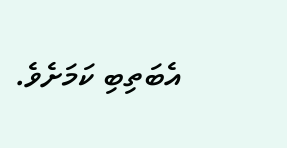އެބަތިބި ކަމަށެވެ.